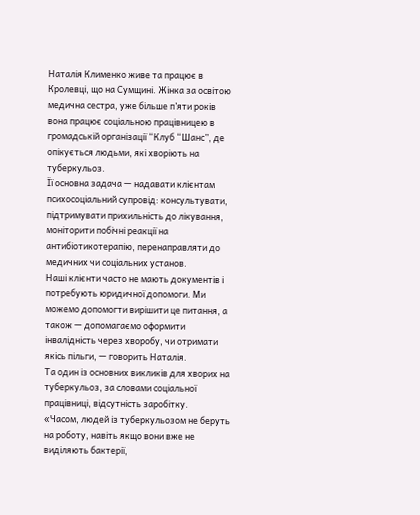Наталія Клименко живе та працює в Кролевці, що на Сумщині. Жінка за освітою медична сестра, уже більше п’яти років вона працює соціальною працівницею в громадській організації “Клуб “Шанс”, де опікується людьми, які хворіють на туберкульоз.
Її основна задача — надавати клієнтам психосоціальний супровід: консультувати, підтримувати прихильність до лікування, моніторити побічні реакції на антибіотикотерапію, перенаправляти до медичних чи соціальних установ.
Наші клієнти часто не мають документів і потребують юридичної допомоги. Ми можемо допомогти вирішити це питання, а також — допомагаємо оформити інвалідність через хворобу, чи отримати якісь пільги, — говорить Наталія.
Та один із основних викликів для хворих на туберкульоз, за словами соціальної працівниці, відсутність заробітку.
«Часом, людей із туберкульозом не беруть на роботу, навіть якщо вони вже не виділяють бактерії,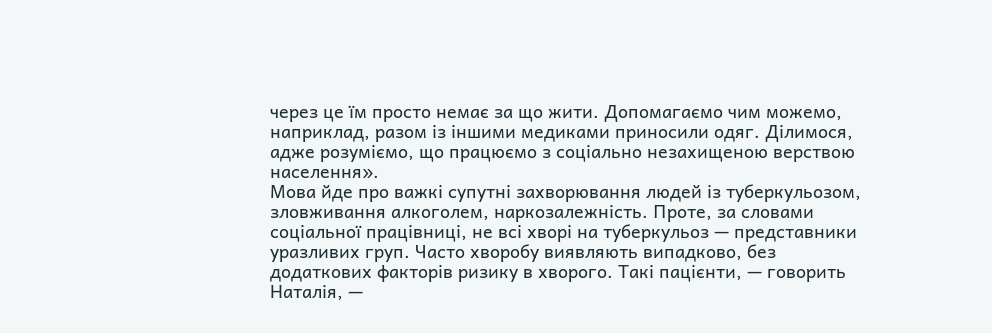через це їм просто немає за що жити. Допомагаємо чим можемо, наприклад, разом із іншими медиками приносили одяг. Ділимося, адже розуміємо, що працюємо з соціально незахищеною верствою населення».
Мова йде про важкі супутні захворювання людей із туберкульозом, зловживання алкоголем, наркозалежність. Проте, за словами соціальної працівниці, не всі хворі на туберкульоз — представники уразливих груп. Часто хворобу виявляють випадково, без додаткових факторів ризику в хворого. Такі пацієнти, — говорить Наталія, —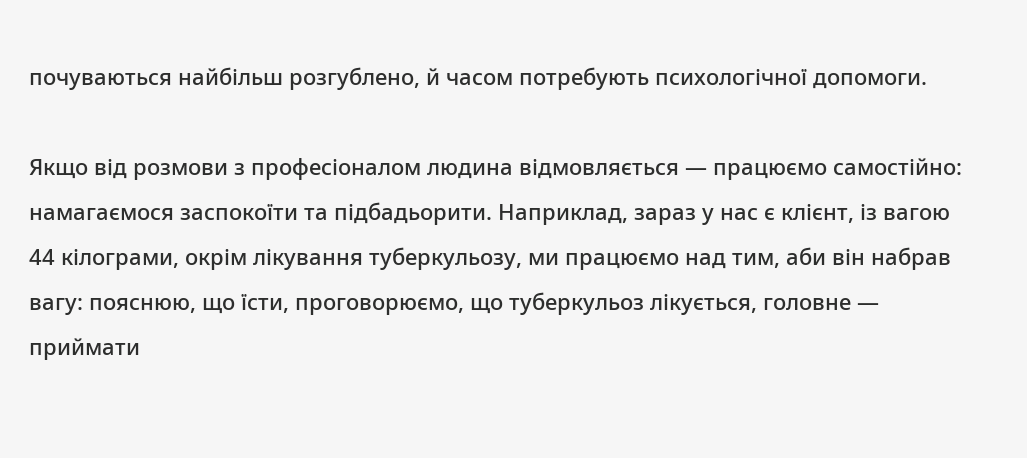почуваються найбільш розгублено, й часом потребують психологічної допомоги.

Якщо від розмови з професіоналом людина відмовляється — працюємо самостійно: намагаємося заспокоїти та підбадьорити. Наприклад, зараз у нас є клієнт, із вагою 44 кілограми, окрім лікування туберкульозу, ми працюємо над тим, аби він набрав вагу: пояснюю, що їсти, проговорюємо, що туберкульоз лікується, головне — приймати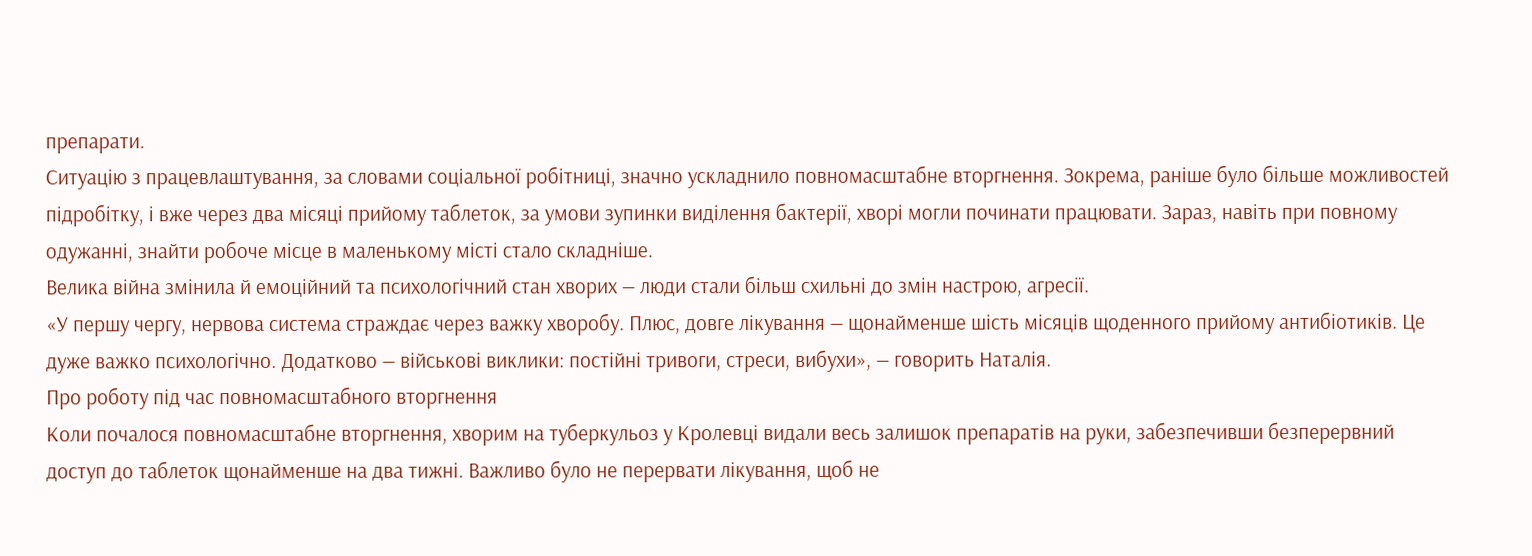препарати.
Ситуацію з працевлаштування, за словами соціальної робітниці, значно ускладнило повномасштабне вторгнення. Зокрема, раніше було більше можливостей підробітку, і вже через два місяці прийому таблеток, за умови зупинки виділення бактерії, хворі могли починати працювати. Зараз, навіть при повному одужанні, знайти робоче місце в маленькому місті стало складніше.
Велика війна змінила й емоційний та психологічний стан хворих — люди стали більш схильні до змін настрою, агресії.
«У першу чергу, нервова система страждає через важку хворобу. Плюс, довге лікування — щонайменше шість місяців щоденного прийому антибіотиків. Це дуже важко психологічно. Додатково — військові виклики: постійні тривоги, стреси, вибухи», — говорить Наталія.
Про роботу під час повномасштабного вторгнення
Коли почалося повномасштабне вторгнення, хворим на туберкульоз у Кролевці видали весь залишок препаратів на руки, забезпечивши безперервний доступ до таблеток щонайменше на два тижні. Важливо було не перервати лікування, щоб не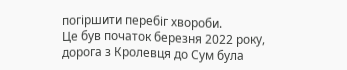погіршити перебіг хвороби.
Це був початок березня 2022 року, дорога з Кролевця до Сум була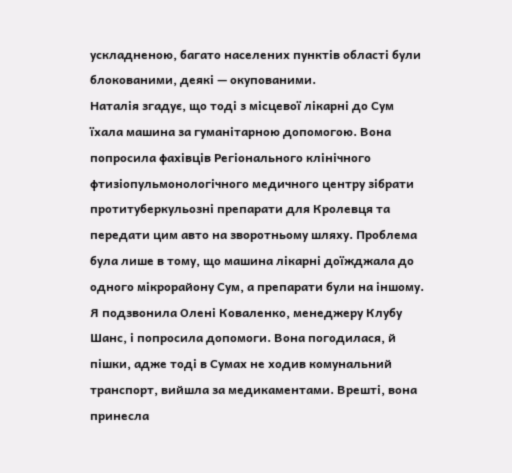ускладненою, багато населених пунктів області були блокованими, деякі — окупованими.
Наталія згадує, що тоді з місцевої лікарні до Сум їхала машина за гуманітарною допомогою. Вона попросила фахівців Регіонального клінічного фтизіопульмонологічного медичного центру зібрати протитуберкульозні препарати для Кролевця та передати цим авто на зворотньому шляху. Проблема була лише в тому, що машина лікарні доїжджала до одного мікрорайону Сум, а препарати були на іншому.
Я подзвонила Олені Коваленко, менеджеру Клубу Шанс, і попросила допомоги. Вона погодилася, й пішки, адже тоді в Сумах не ходив комунальний транспорт, вийшла за медикаментами. Врешті, вона принесла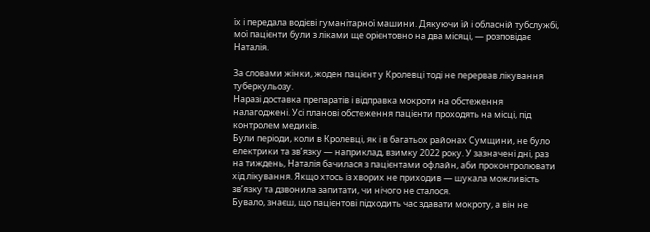їх і передала водієві гуманітарної машини. Дякуючи їй і обласній тубслужбі, мої пацієнти були з ліками ще орієнтовно на два місяці, — розповідає Наталія.

За словами жінки, жоден пацієнт у Кролевці тоді не перервав лікування туберкульозу.
Наразі доставка препаратів і відправка мокроти на обстеження налагоджені. Усі планові обстеження пацієнти проходять на місці, під контролем медиків.
Були періоди, коли в Кролевці, як і в багатьох районах Сумщини, не було електрики та зв’язку — наприклад, взимку 2022 року. У зазначені дні, раз на тиждень, Наталія бачилася з пацієнтами офлайн, аби проконтролювати хід лікування. Якщо хтось із хворих не приходив — шукала можливість зв’язку та дзвонила запитати, чи нічого не сталося.
Бувало, знаєш, що пацієнтові підходить час здавати мокроту, а він не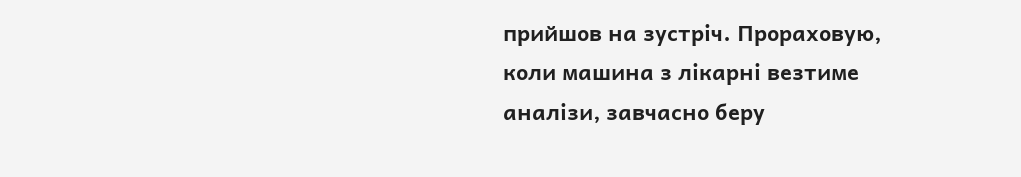прийшов на зустріч. Прораховую, коли машина з лікарні везтиме аналізи, завчасно беру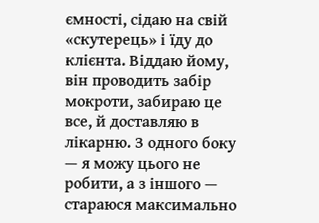ємності, сідаю на свій «скутерець» і їду до клієнта. Віддаю йому, він проводить забір мокроти, забираю це все, й доставляю в лікарню. З одного боку — я можу цього не робити, а з іншого — стараюся максимально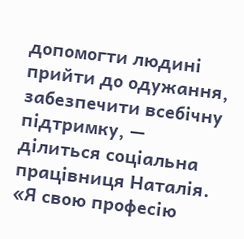допомогти людині прийти до одужання, забезпечити всебічну підтримку, — ділиться соціальна працівниця Наталія.
«Я свою професію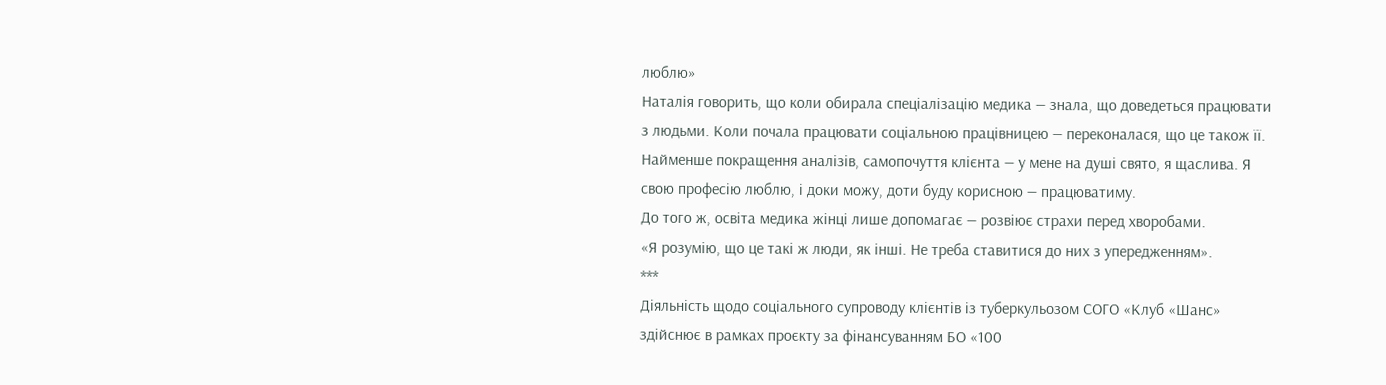люблю»
Наталія говорить, що коли обирала спеціалізацію медика — знала, що доведеться працювати з людьми. Коли почала працювати соціальною працівницею — переконалася, що це також її.
Найменше покращення аналізів, самопочуття клієнта — у мене на душі свято, я щаслива. Я свою професію люблю, і доки можу, доти буду корисною — працюватиму.
До того ж, освіта медика жінці лише допомагає — розвіює страхи перед хворобами.
«Я розумію, що це такі ж люди, як інші. Не треба ставитися до них з упередженням».
***
Діяльність щодо соціального супроводу клієнтів із туберкульозом СОГО «Клуб «Шанс» здійснює в рамках проєкту за фінансуванням БО «100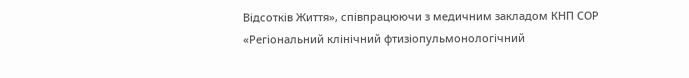Відсотків Життя», співпрацюючи з медичним закладом КНП СОР «Регіональний клінічний фтизіопульмонологічний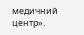медичний центр».